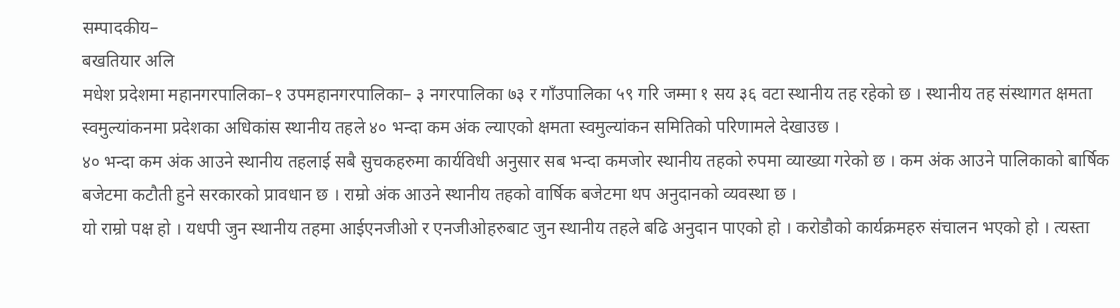सम्पादकीय–
बखतियार अलि
मधेश प्रदेशमा महानगरपालिका–१ उपमहानगरपालिका– ३ नगरपालिका ७३ र गाँउपालिका ५९ गरि जम्मा १ सय ३६ वटा स्थानीय तह रहेको छ । स्थानीय तह संस्थागत क्षमता स्वमुल्यांकनमा प्रदेशका अधिकांस स्थानीय तहले ४० भन्दा कम अंक ल्याएको क्षमता स्वमुल्यांकन समितिको परिणामले देखाउछ ।
४० भन्दा कम अंक आउने स्थानीय तहलाई सबै सुचकहरुमा कार्यविधी अनुसार सब भन्दा कमजोर स्थानीय तहको रुपमा व्याख्या गरेको छ । कम अंक आउने पालिकाको बार्षिक बजेटमा कटौती हुने सरकारको प्रावधान छ । राम्रो अंक आउने स्थानीय तहको वार्षिक बजेटमा थप अनुदानको व्यवस्था छ ।
यो राम्रो पक्ष हो । यधपी जुन स्थानीय तहमा आईएनजीओ र एनजीओहरुबाट जुन स्थानीय तहले बढि अनुदान पाएको हो । करोडौको कार्यक्रमहरु संचालन भएको हो । त्यस्ता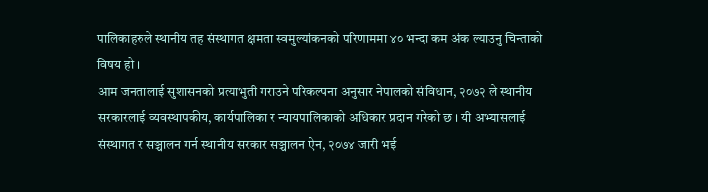पालिकाहरुले स्थानीय तह संस्थागत क्षमता स्वमुल्यांकनको परिणाममा ४० भन्दा कम अंक ल्याउनु चिन्ताको विषय हो ।
आम जनतालाई सुशासनको प्रत्याभुती गराउने परिकल्पना अनुसार नेपालको संविधान, २०७२ ले स्थानीय सरकारलाई व्यवस्थापकीय, कार्यपालिका र न्यायपालिकाको अधिकार प्रदान गरेको छ । यी अभ्यासलाई संस्थागत र सञ्चालन गर्न स्थानीय सरकार सञ्चालन ऐन, २०७४ जारी भई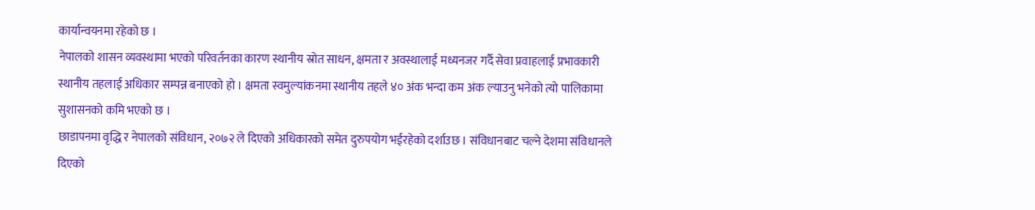कार्यान्वयनमा रहेको छ ।
नेपालको शासन व्यवस्थामा भएको परिवर्तनका कारण स्थानीय स्रोत साधन, क्षमता र अवस्थालाई मध्यनजर गर्दै सेवा प्रवाहलाई प्रभावकारी स्थानीय तहलाई अधिकार सम्पन्न बनाएको हो । क्षमता स्वमुल्यांकनमा स्थानीय तहले ४० अंक भन्दा कम अंक ल्याउनु भनेको त्यो पालिकामा सुशासनको कमि भएको छ ।
छाडापनमा वृद्धि र नेपालको संविधान, २०७२ ले दिएको अधिकारको समेत दुरुपयोग भईरहेको दर्शाउछ । संविधानबाट चल्ने देशमा संविधानले दिएको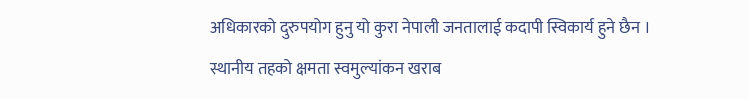अधिकारको दुरुपयोग हुनु यो कुरा नेपाली जनतालाई कदापी स्विकार्य हुने छैन ।
स्थानीय तहको क्षमता स्वमुल्यांकन खराब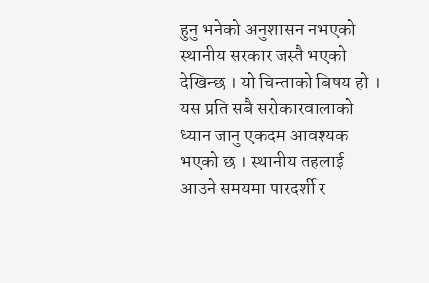हुनु भनेको अनुशासन नभएको स्थानीय सरकार जस्तै भएको देखिन्छ । यो चिन्ताको बिषय हो । यस प्रति सबै सरोकारवालाको ध्यान जानु एकदम आवश्यक भएको छ । स्थानीय तहलाई आउने समयमा पारदर्शी र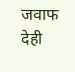जवाफ देही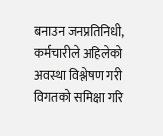बनाउन जनप्रतिनिधी, कर्मचारीले अहिलेको अवस्था विश्लेषण गरी विगतको समिक्षा गरि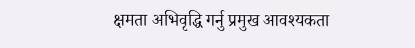क्षमता अभिवृद्धि गर्नु प्रमुख आवश्यकता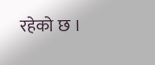रहेको छ ।